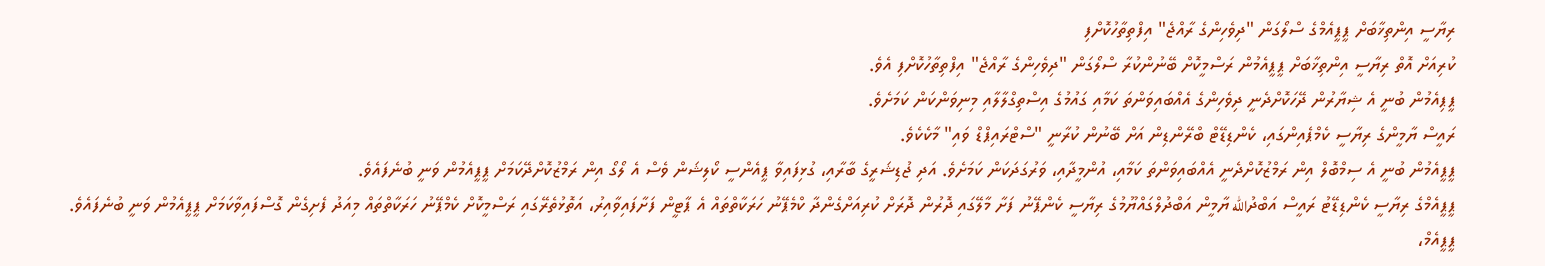ރިޔާސީ އިންތިޚާބަށް ޕީޕީއެމްގެ ސްލޯގަން "ދިވެހިންގެ ރާއްޖެ" އިފްތިތާހުކޮށްފި
ކުރިއަށް އޮތް ރިޔާސީ އިންތިޚާބަށް ޕީޕީއެމުން ރަސްމީކޮށް ބޭނުންކުރާ ސްލޯގަން "ދިވެހިންގެ ރާއްޖެ" އިފްތިތާހުކޮށްފި އެވެ.
ޕީޕިއެމުން ބުނީ އެ ޝިޔާރުން ދޭހަކޮށްދެނީ ދިވެހިންގެ އެއްބައިވަންތަ ކަމާއި ގައުމުގެ އިސްތިގްލާލާއި މިނިވަންކަން ކަމަށެވެ.
ރައީސް ޔާމީންގެ ރިޔާސީ ކެމްޕެއިންގައި، ކެންޑިޑޭޓް ބްރޭންޑިން އަށް ބޭނުން ކުރާނީ "ސްޓްރައިޕްޑް ވައި" މާކެކެވެ.
ޕީޕީއެމުން ބުނީ އެ ސިމްބޮލް އިން ރަމްޒުކޮށްދެނީ އެއްބައިވަންތަ ކަމާއި، އުންމީދާއި، ވަރުގަދަކަން ކަމަށެވެ. އަދި ޖުޑިޝަރީގެ ބާރާއި، ގުޅިފައިވާ ޕީއެންސީ ކޯލިޝަން ވެސް އެ ލޯގޯ އިން ރަމްޒުކޮށްދޭކަމަށް ޕީޕީއެމުން ވަނީ ބުނެފައެވެ.
ޕީޕީއެމްގެ ރިޔާސީ ކެންޑިޑޭޓު ރައީސް އަބްދުالله ޔާމީން އަބްދުލްގައްޔޫމުގެ ރިޔާސީ ކެންޕޭނު ފަށާ މާލޭގައި ދޮރުން ދޮރަށް ކުރިއަށްގެންދާ ކްމެޕޭނު ހަރަކާތްތައް އެ ޕާޓީން ފަށާފައިވާއިރު، އަތޮޅުތެރޭގައި ރަސްމީކޮށް ކެމްޕޭނު ހަރަކާތްތައް މިއަދު ފެށިގެން ގޮސްފައިވާކަމަށް ޕީޕީއެމުން ވަނީ ބުނެފައެވެ.
ޕީޕީއެމް،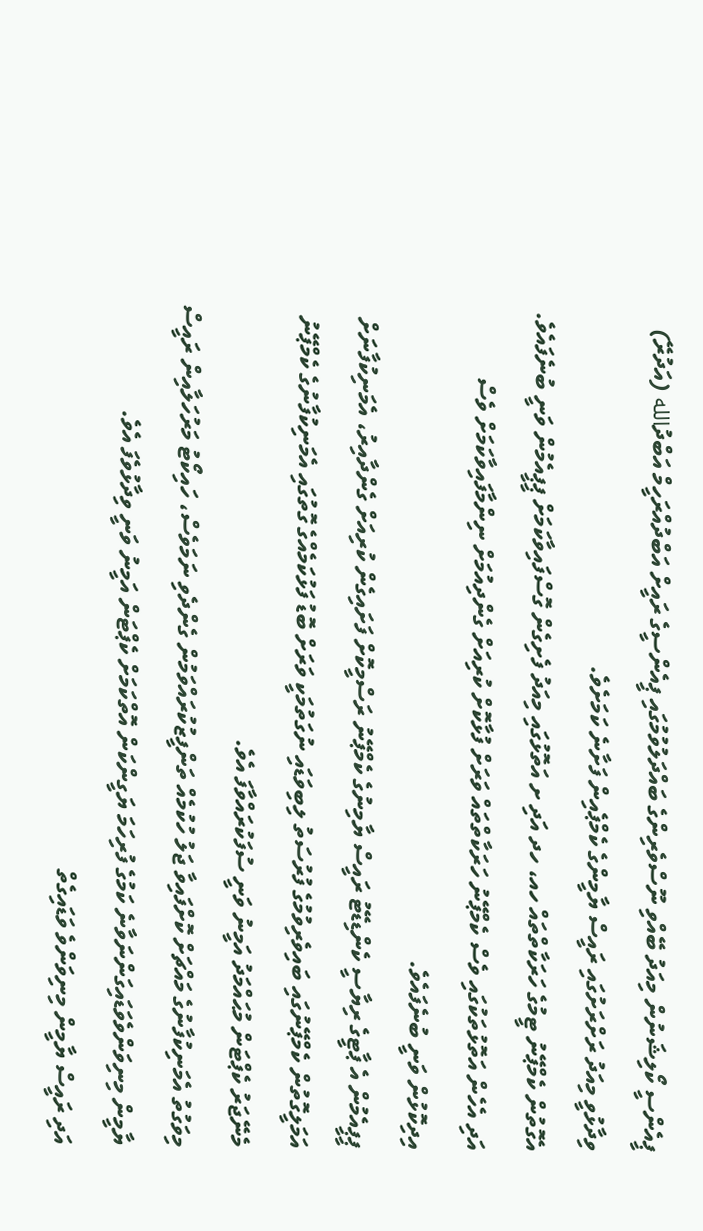ޕީއެންސީ ކޯލިޝަނުން މިއަދު ބޭއްވި ނޫސްވެރިންގެ ބައްދަލުވުމުގައި ޕީއެންސީގެ ރައީށް އަބްދުއްރަހީމް އަބްދުالله (އަދުރޭ) ވިދާޅުވީ މިއަދު ރަށްރަށުގައި ރައީސް ޔާމީންގެ ކެމްޕެއިން ފަށާނެ ކަމަށެވެ.
އެގޮތުން ކެމްޕޭނު ޓީމުގެ ހަރަކާތްތައް ހއ، ހދ އަދި ށ އަތޮޅުގައި މިއަދު ފެށިގެން ގޮސްފައިވާކަމަށް ޕީޕީއެމުން ވަނީ ބުނެފައެވެ. އަދި އެހެން އަތޮޅުތަކުގައި ވެސް ކެމްޕޭނު ހަރަކާތްތައް ވަރަށް ފުޅާކޮށް ކުރިއަށް ގެންދިއުމަށް ނިންމާފައިވާކަމަށް ވެސް އިދިކޮޅުން ވަނީ ބުނެފައެވެ.
ޕީޕީއެމުން އެ ޕާޓީގެ ރިޔާސީ ކެންޑިޑޭޓު ރައީސް ޔާމިނުގެ ކެމްޕޭނު ރަސްމީކޮށް ފަށައިގެން ކުރިއަށް ގެންދާއިރު، އެމަނިކުފާނަށް އަމަލީގޮތުން ކެމްޕޭނުގައި ބައިވެރިވުމުގެ ފުރުސަތު ލިބިވަޑައި ނުގަތުމަކީ ވަރަށް ބޮޑު ފަޅުކަމެއްގެ ގޮތުގައި އެމަނިކުފާނުގެ ކެމްޕޭނު މެނޭޖަރު ކެޕްޓަން މުޙައްމަދު އަމީނު ވަނީ ސުފަކުރައްވާފަ އެވެ.
މިވަގުތު އެމަނިކުފާނުގެ މައްޗަށް ކޮށްފައިވާ ޖަލު ހުކުމެއް ތަންފީޒުކުރައްވަމުން ގެންދެވި ނަމަވެސް، ހައިކޯޓު މަރުހަލާއިން ރައީސް ޔާމީން މިނިވަންވެވަޑައިގަންނަވާނެ ކަމުގެ ފުރިހަމަ ޔަގީންކަން އޮތްކަމަށް ކެޕްޓަން އަމީނު ވަނީ ވިދާޅުވެފަ އެވެ.
އަދި ރައީސް ޔާމީން މިނިވަންވެ ވަޑައިގެތް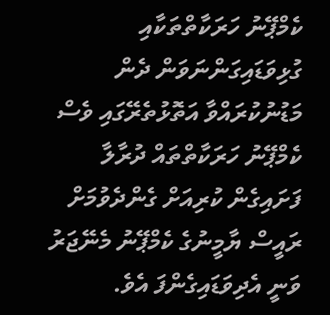ކެމްޕޭނު ހަރަކާތްތަކާއި ގުޅިވަޑައިގަންނަވަން ދެން މަޑުނުކުރައްވާ އަތޮޅުތެރޭގައި ވެސް ކެމްޕޭނު ހަރަކާތްތައް ދުރާލާ ފަށައިގެން ކުރިއަށް ގެންދެވުމަށް ރައީސް ޔާމީނުގެ ކެމްޕޭނު މެނޭޖަރު ވަނީ އެދިވަޑައިގެންފަ އެވެ.